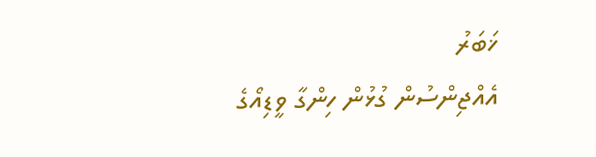ޚަބަރު
އެއްޖިންސުން ގުޅުން ހިންގާ ވީޑިއޯގެ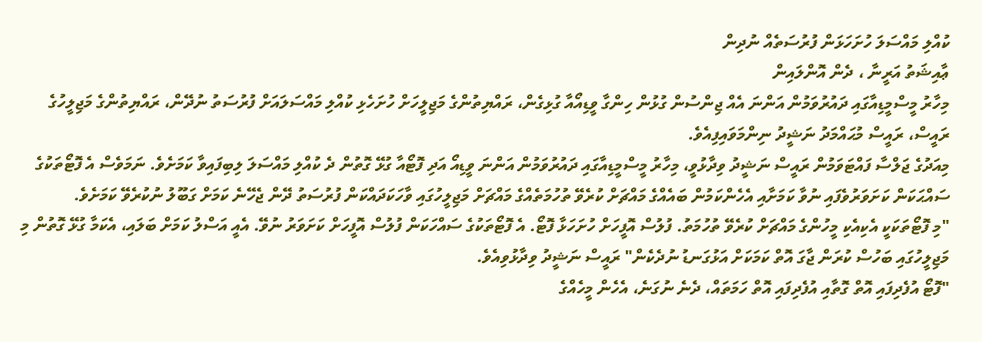ކުއްލި މައްސަލަ ހުށަހަޅަން ފުރުސަތެއް ނުދިން
ޢާއިޝަތު އަރީނާ ، ދެން އޮންލައިން
މިހާރު މީސްމީޑިއާގައި ދައުރުވަމުން އަންނަ އެއް ޖިންސުން ގުޅުން ހިންގާ ވީޑިއޯއާ ގުޅިގެން، ރައްޔިތުންގެ މަޖިލީހަށް ހުށަހެޅި ކުއްލި މައްސަލައަށް ފުރުސަތު ނުދޭން، ރައްޔިތުންގެ މަޖިލީހުގެ ރައީސް، ރައީސް މުޙައްމަދު ނަޝީދު ނިންމަވައިފިއެވެ.
މިއަދުގެ ޖަލްސާ ފައްޓަވަމުން ރައީސް ނަޝީދު ވިދާޅުވީ، މިހާރު މީސްމީޑިއާގައި ދައުރުވަމުން އަންނަ ވީޑިއޯ އަދި ފޮޓޯއާ ގުޅޭ ގޮތުން ދެ ކުއްލި މައްސަލަ ލިބިފައިވާ ކަމަށެވެ. ނަމަވެސް އެ ފޮޓޯތަކުގެ ސައްޙަކަން ކަށަވަރުވެފައި ނުވާ ކަމަށާއި އެހެންކަމުން ބައެއްގެ މައްޗަށް ކުރެވޭ ތުހުމަތެއްގެ މައްޗަށް މަޖިލީހުގައި ވާހަކަދައްކަން ފުރުސަތު ދޭން ޖެހޭނެ ކަމަށް ގަބޫލު ނުކުރެވޭ ކަމަށެވެ.
"މި ފޮޓޯތަކަކީ އެކިއެކި މީހުންގެ މައްޗަށް ކުރެވޭ ތުހުމަތު. ފުލުސް އޮފީހަށް ހުށަހަޅާ ފޮޓޯ. އެ ފޮޓޯތަކުގެ ސައްހަކަން ފުލުސް އޮފީހަށް ކަށަވަރު ނުވޭ. އެއީ އަސްލު ކަމަށް ބަލައި، އެކަމާ ގުޅޭ ގޮތުން މި މަޖިލީހުގައި ބަހުސް ކުރަން ޖާގަ އޮތް ކަމަކަށް އަޅުގަނޑު ނުދެކެން" ރައީސް ނަޝީދު ވިދާޅުވިއެވެ.
"ފޮޓޯ އުފެދިފައި އޮތް ގޮތާއި އުފެދިފައި އޮތް ހަމަތައް، ދެނެ ނުގަނެ، އެހެން މީހެއްގެ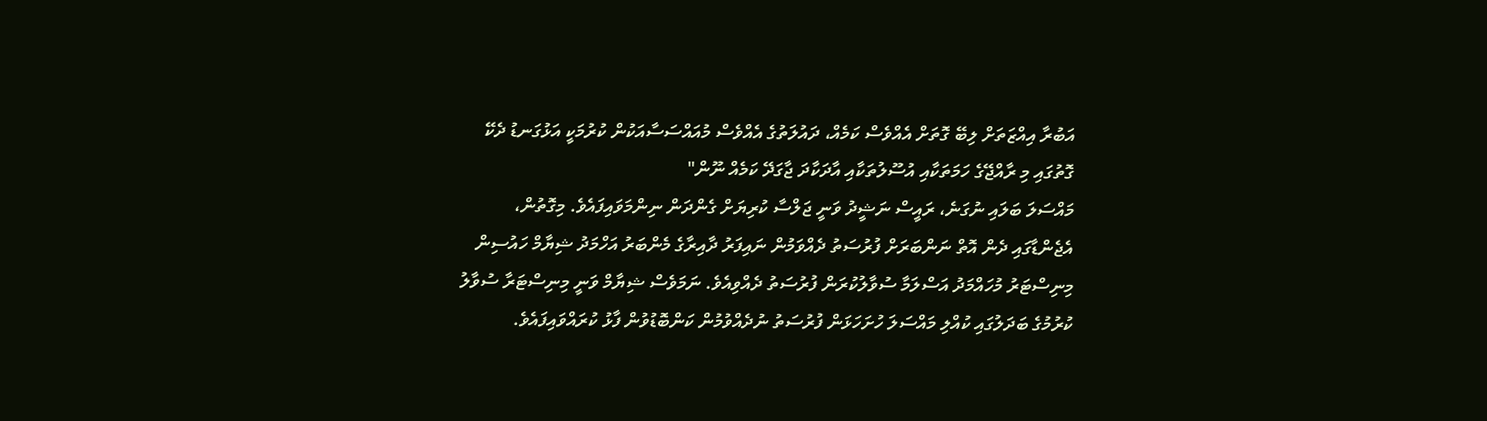އަބުރާ އިއްޒަތަށް ލިބޭ ގޮތަށް އެއްވެސް ކަމެއް، ދައުލަތުގެ އެއްވެސް މުއައްސަސާއަކުން ކުރުމަކީ އަޅުގަނޑު ދެކޭ ގޮތުގައި މި ރާއްޖޭގެ ހަމަތަކާއި އުސޫލުތަކާއި އާދަކާދަ ޖާގަދޭ ކަމެއް ނޫން"
މައްސަލަ ބަލައި ނުގަނެ، ރައީސް ނަޝީދު ވަނީ ޖަލްސާ ކުރިޔަށް ގެންދަން ނިންމަވައިފައެވެ. މިގޮތުން، އެޖެންޑާގައި ދެން އޮތް ނަންބަރަށް ފުރުސަތު ދެއްވަމުން ނައިފަރު ދާއިރާގެ މެންބަރު އަހްމަދު ޝިޔާމް ހައުސިން މިނިސްޓަރު މުހައްމަދު އަސްލަމާ ސުވާލުކުރަން ފުރުސަތު ދެއްވިއެވެ. ނަމަވެސް ޝިޔާމް ވަނީ މިނިސްޓަރާ ސުވާލު ކުރުމުގެ ބަދަލުގައި ކުއްލި މައްސަލަ ހުށަހަޅަން ފުރުސަތު ނުދެއްވުމުން ކަންބޮޑުވުން ފާޅު ކުރައްވައިފައެވެ.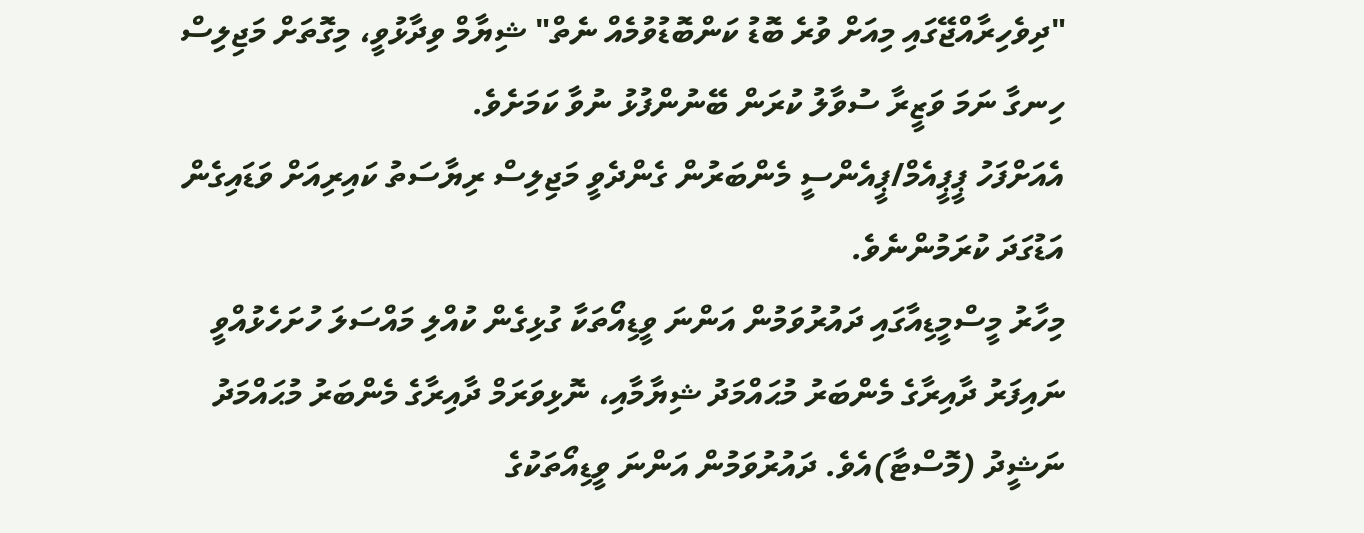"ދިވެހިރާއްޖޭގައި މިއަށް ވުރެ ބޮޑު ކަންބޮޑުވުމެއް ނެތް" ޝިޔާމް ވިދާޅުވީ، މިގޮތަށް މަޖިލިސް ހިނގާ ނަމަ ވަޒީރާ ސުވާލު ކުރަން ބޭނުންފުޅު ނުވާ ކަމަށެވެ.
އެއަށްފަހު ޕީޕީއެމް/ޕީއެންސީ މެންބަރުން ގެންދެވީ މަޖިލިސް ރިޔާސަތު ކައިރިއަށް ވަޑައިގެން އަޑުގަދަ ކުރަމުންނެވެ.
މިހާރު މީސްމީޑިއާގައި ދައުރުވަމުން އަންނަ ވީޑިއޯތަކާ ގުޅިގެން ކުއްލި މައްސަލަ ހުށަހެޅުއްވީ ނައިފަރު ދާއިރާގެ މެންބަރު މުޙައްމަދު ޝިޔާމާއި، ނޮޅިވަރަމް ދާއިރާގެ މެންބަރު މުޙައްމަދު ނަޝީދު (މޮސްޓާ)އެވެ. ދައުރުވަމުން އަންނަ ވީޑިއޯތަކުގެ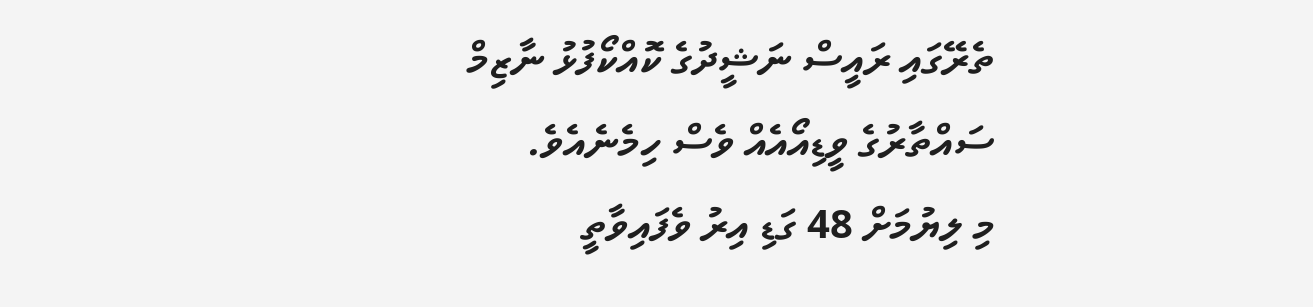ތެރޭގައި ރައީސް ނަޝީދުގެ ކޮއްކޯފުޅު ނާޒިމް ސައްތާރުގެ ވީޑިއޯއެއް ވެސް ހިމެނެއެވެ.
މި ލިޔުމަށް 48 ގަޑި އިރު ވެފައިވާތީ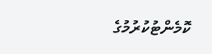ކޮމެންޓުކުރުމުގެ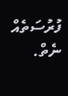ފުރުސަތެއް ނެތް.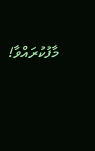މާފުކުރައްވާ!